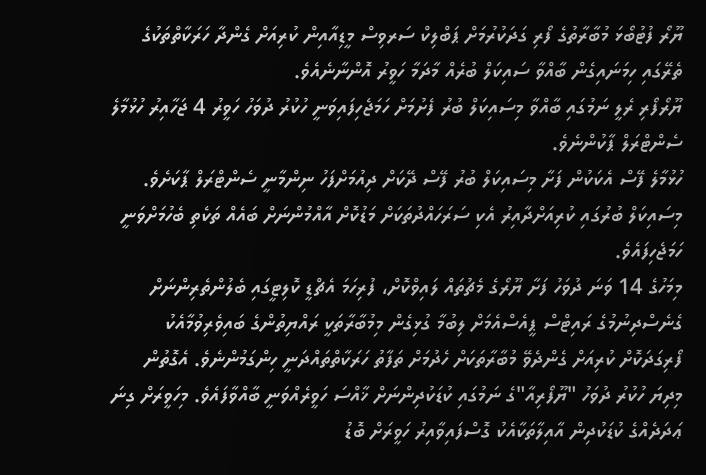ޔޫރޯ ފުޓުބޯޅަ މުބާރާތުގެ ފޯރި ގަދަކުރުމަށް ޕަބްލިކް ސަރވިސް މީޑިއާއިން ކުރިއަށް ގެންދާ ހަރަކާތްތަކުގެ ތެރޭގައި ހިމަނައިގެން ބާއްވާ ސައިކަލް ބުރެއް މާދަމާ ހަވީރު އޮންނާނެއެވެ.
ޔޫރޯފޯރި ރެލީ ނަމުގައި ބާއްވާ މިސައިކަލް ބުރު ފެށުމަށް ހަމަޖެހިފައިވަނީ ހުކުރު ދުވަހު ހަވީރު 4 ޖަހާއިރު ހުޅުމާލެ ސެންޓްރަލް ޕާކުންނެވެ.
ހުޅުމާލެ ފޭސް އެކަކުން ފަށާ މިސައިކަލް ބުރު ފޭސް ދޭކަށް ދިއުމަށްފަހު ނިންމާނީ ސެންޓްރަލް ޕާކަށެވެ. މިސައިކަލް ބުރުގައި ކުރިއަށްދާއިރު އެކި ސަރަހައްދުތަކަށް މަޑުކޮށް އާއްމުންނަށް ބައެއް ތަކެތި ބެހުމަށްވަނީ ހަމަޖެހިފައެވެ.
މިމަހުގެ 14 ވަނަ ދުވަހު ފަށާ ޔޫރޯގެ މެޗުތައް ލައިވްކޮށް، ފުރިހަމަ އެޗްޑީ ކޮލިޓީގައި ބެލުންތެރިންނަށް ގެނެސްދިނުމުގެ ރައިޓްސް ޕީއެސްއެމަށް ލިބުމާ ގުޅިގެން މިމުބާރާތަކީ ރައްޔިތުންގެ ބައިވެރިވުމާއެކު ފޯރިގަދަކޮށް ކުރިއަށް ގެންދެވޭ މުބާރާތަކަށް ހެދުމަށް ތަފާތު ހަރަކާތްތައްދަނީ ހިންގަމުންނެވެ. އެގޮތުން މިދިޔަ ހުކުރު ދުވަހު "ޔޫފޯރިއާ"ގެ ނަމުގައި ކުޑަކުދިންނަށް ޚާއްސަ ހަވީރެއްވަނީ ބާއްވާފައެވެ. މިހަވީރަށް ގިނަ ޢަދަދެއްގެ ކުޑަކުދިން އާއިލާތަކާއެކު ގޮސްފައިވާއިރު ހަވީރަށް ބޮޑު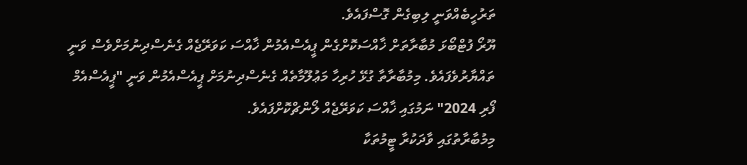ތަރުހީބެއްވަނީ ލިބިގެން ގޮސްފައެވެ.
ޔޫރޯ ފުޓްބޯޅަ މުބާރާތަށް ޚާއްސަކޮށްގެން ޕީއެސްއެމުން ޚާއްސަ ކަވަރޭޖެއް ގެނެސްދިނުމަށްވެސް ވަނީ ތައްޔާރުވެފައެވެ. މިމުބާރާތާ ގުޅޭ ހުރިހާ މަޢުލޫމާތެއް ގެނެސްދިނުމަށް ޕީއެސްއެމުން ވަނީ "ޕީއެސްއެމް ފޯރި 2024" ނަމުގައި ޚާއްސަ ކަވަރޭޖެއް ލޯންޗްކޮށްފައެވެ.
މިމުބާރާތުގައި ވާދަކުރާ ޓީމުތަކާ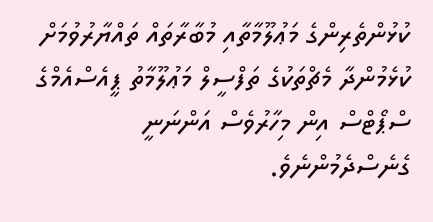ކުޅުންތެރިންގެ މަޢުލޫމާތާއި މުބާރާތައް ތައްޔާރުވުމަށް ކުޅެމުންދާ މެޗްތަކުގެ ތަފްސީލް މަޢުލޫމާތު ޕީއެސްއެމްގެ ސްޕޯޓްސް އިން މިހާރުވެސް އަންނަނީ ގެނެސްދެމުންނެވެ.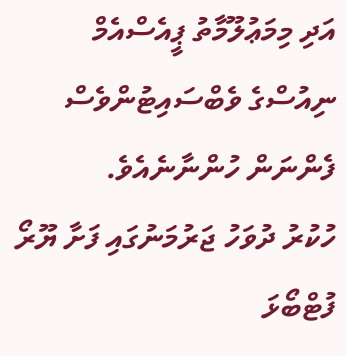އަދި މިމަޢުލޫމާތު ޕީއެސްއެމް ނިއުސްގެ ވެބްސައިޓުންވެސް ފެންނަން ހުންނާނެއެވެ.
ހުކުރު ދުވަހު ޖަރުމަނުގައި ފަށާ ޔޫރޯ ފުޓްބޯޅަ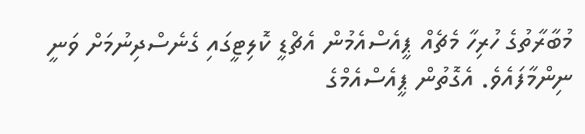މުބާރާތުގެ ހުރިހާ މެޗެއް ޕީއެސްއެމުން އެޗްޑީ ކޮލިޓީގައި ގެނެސްދިނުމަށް ވަނީ ނިންމާފައެވެ. އެގޮތުން ޕީއެސްއެމްގެ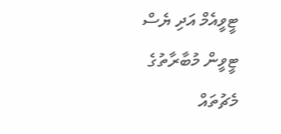ޓީވީއެމް އަދި ޔެސް ޓީވީން މުބާރާތުގެ މެޗުތައް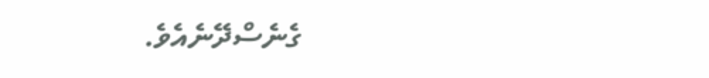ގެނެސްދޭނެއެވެ.